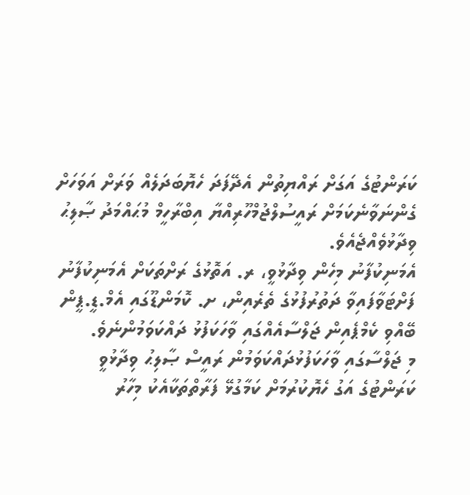ކަރަންޓުގެ އަގަށް ރައްޔިތުން އެދޭފަދަ ހެޔޮބަދަލެއް ވަރަށް އަވަހަށް ގެންނަވާނެކަމަށް ރައީސުލްޖުމްހޫރިއްޔާ އިބްރާހީމް މުޙައްމަދު ޞާލިޙު ވިދާޅުވެއްޖެއެވެ.
އެމަނިކުފާނު މިހެން ވިދާޅުވީ، ރ. އަތޮޅުގެ ރަށްތަކަށް އެމަނިކުފާނު ފަށްޓަވާފައިވާ ދަތުރުފުޅުގެ ތެރެއިން، ށ. ކޮމަންޑޫގައި އެމް.ޑީ.ޕީން ބޭއްވި ކެމްޕެއިން ޖަލްސާއެއްގައި ވާހަކަފުޅު ދައްކަވަމުންނެވެ.
މި ޖަލްސާގައި ވާހަކަފުޅުދައްކަވަމުން ރައީސް ޞާލިޙު ވިދާޅުވީ ކަރަންޓުގެ އަގު ހެޔޮކުރުމަށް ކަމާގުޅޭ ފަރާތްތަކާއެކު މިހާރު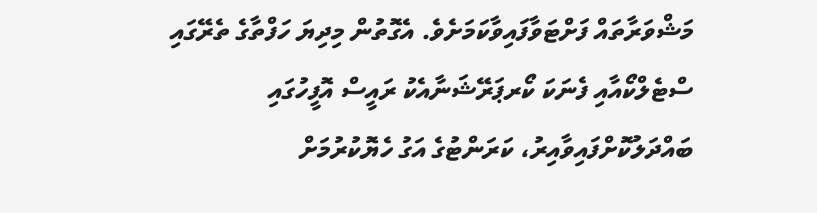މަޝްވަރާތައް ފަށްޓަވާފައިވާކަމަށެވެ. އެގޮތުން މިދިޔަ ހަފްތާގެ ތެރޭގައި ސްޓެލްކޯއާއި ފެނަކަ ކޯރޕަރޭޝަނާއެކު ރައީސް އޮފީހުގައި ބައްދަލުކޮށްފައިވާއިރު، ކަރަންޓުގެ އަގު ހެޔޮކުރުމަށް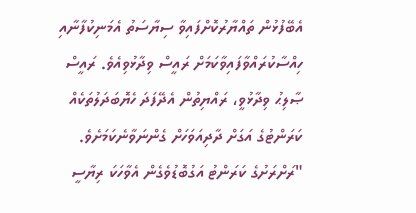އެބޭފުޅުން ތައްޔާރުކޮށްފައިވާ ސިޔާސަތު އެމަނިކުފާނާއި ހިއްސާކުރައްވާފައިވާކަމަށް ރައީސް ވިދާޅުވިއެވެ. ރައީސް ޞާލިޙު ވިދާޅުވީ، ރައްޔިތުން އެދޭފަދަ ހެޔޮބަދަލުތަކެއް ކަރަންޓުގެ އަގަށް ދާދިއަވަހަށް ގެންނަވާނެކަމަށެވެ.
"ރަށްރަށުގެ ކަރަންޓު އަގުބޮޑުވެގެން އެވާހަކަ ރިޔާސީ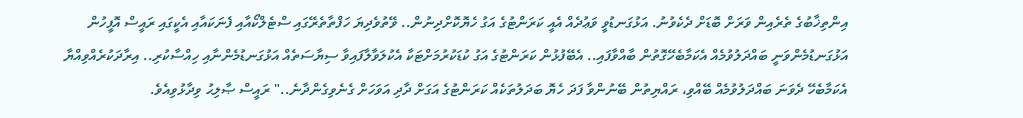އިންތިޚާބުގެ ތެރެއިން ވަރަށް ބޮޑަށް ދެކެވުނު. އަޅުގަނޑުވީ ވަޢުދެއް އެއީ ކަރަންޓުގެ އަގު ހެޔޮކޮށްދިނުން.. ވޭތުވެދިޔަ ހަފްތާތެރޭގައި ސްޓެލްކޯއާއި ފެނަކައާއި އެކީގައި ރައީސް އޮފީހުން އަޅުގަނޑުމެންވަނީ ބައްދަލުވުމެއް އެކަމާބެހޭގޮތުން ބާއްވާފައި.. އެބޭފުޅުން ކަރަންޓުގެ އަގު ކުޑަކުރުމަށްޓަކާ އެކުލަވާލާފައިވާ ސިޔާސަތެއް އަޅުގަނޑުމެންނާއި ހިއްސާކުރި.. އިރާދަކުރެއްވިއްޔާ އެކަމާބެހޭ ދެވަނަ ބައްދަލުވުމެއް ބޭއްވި، ރައްޔިތުން ބޭނުންވާ ފަދަ ހެޔޮ ބަދަލުތަކެއް ކަރަންޓުގެ އަގަށް ދާދި އަވަހަށް ގެނެވިގެންދާނެ.." ރައީސް ޞާލިޙު ވިދާޅުވިއެވެ.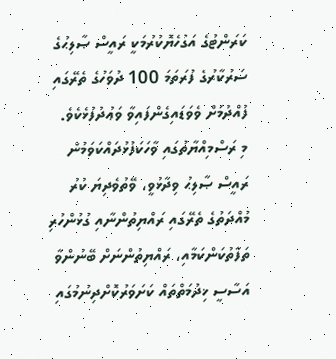ކަރަންޓުގެ އަގުހެޔޮކުރުމަކީ ރައީސް ޞާލިޙުގެ ސަރުކާރުގެ ފުރަތަމަ 100 ދުވަހުގެ ތެރޭގައި ފުއްދުމަށް ވެވަޑައިގެންފައިވާ ވަޢުދުފުޅެކެވެ.
މި ރަސްމިއްޔާތުގައި ވާހަކަފުޅުދައްކަވަމުން ރައީސް ޞާލިޙު ވިދާޅުވީ، ވޭތުވެދިޔަ ކުރު މުއްދަތުގެ ތެރޭގައި ރައްޔިތުންނާއި ގުޅުންހުރި ތަފާތުކަންކަމާއި، ރައްޔިތުންނަށް ބޭނުންވާ އަސާސީ ޚިދުމަތްތައް ކަށަވަރުކޮށްދިނުމުގައި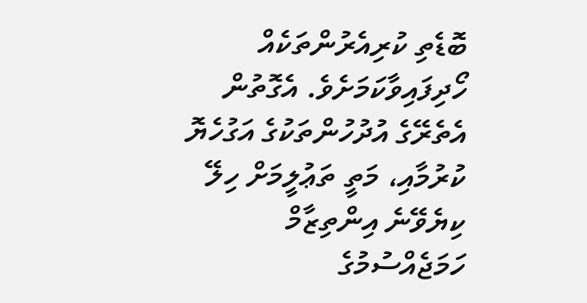ބޮޑެތި ކުރިއެރުންތަކެއް ހޯދިފައިވާކަމަށެވެ. އެގޮތުން އެތެރޭގެ އުދުހުންތަކުގެ އަގުހެޔޮ ކުރުމާއި، މަތީ ތަޢުލީމަށް ހިލޭ ކިޔެވޭނެ އިންތިޒާމް ހަމަޖެއްސުމުގެ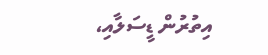އިތުރުން ޑީސަލާއި،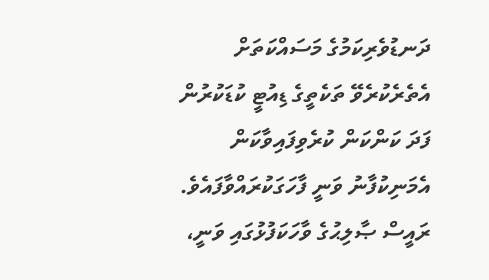ދަނޑުވެރިކަމުގެ މަސައްކަތަށް އެތެރެކުރެވޭ ތަކެތީގެ ޑިއުޓީ ކުޑަކުރުން ފަދަ ކަންކަން ކުރެވިފައިވާކަން އެމަނިކުފާނު ވަނީ ފާހަގަކުރައްވާފައެވެ.
ރައީސް ޞާލިޙުގެ ވާހަކަފުޅުގައި ވަނީ،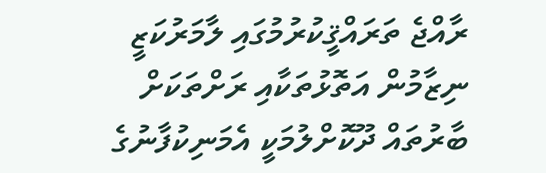ރާއްޖެ ތަރައްޤީކުރުމުގައި ލާމަރުކަޒީ ނިޒާމުން އަތޮޅުތަކާއި ރަށްތަކަށް ބާރުތައް ދޫކޮށްލުމަކީ އެމަނިކުފާނުގެ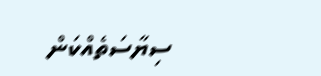ސިޔާސަތެއްކަން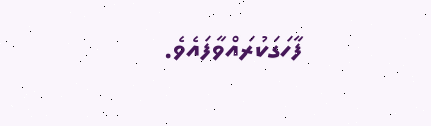ފާހަގަކުރައްވާފައެވެ.